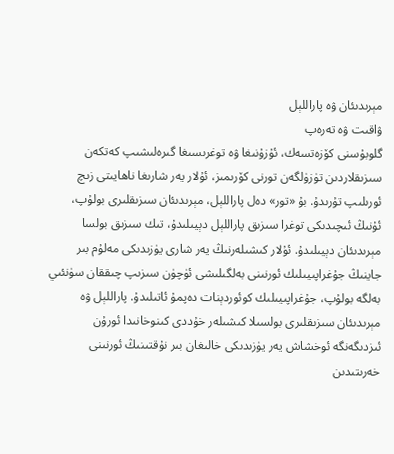مېرىدىئان ۋە پاراللېل
ۋاقىت ۋە تەرەپ
گلوبۇسنى كۆزەتسەك، ئۇزۇنىغا ۋە توغرىسىغا گىرەلىشىپ كەتكەن سىزىقلاردىن تۈزۈلگەن تورنى كۆرىمىز، ئۇلار يەر شارىغا ناھايىتى زىچ ئورىلىپ تۇرىدۇ. بۇ «تور» دەل پاراللېل، مېرىدىئان سىزىقلىرى بولۇپ، ئۇنىڭ ئىچىدىكى توغرا سىزىق پاراللېل دېيىلىدۇ، تىك سىزىق بولسا مېرىدىئان دېيىلىدۇ. ئۇلار كىشىلەرنىڭ يەر شارى يۈزىدىكى مەلۇم بىر جاينىڭ جۇغراپىيىلىك ئورنىنى بەلگىلىشى ئۈچۈن سىزىپ چىققان سۈنئىي بەلگە بولۇپ، جۇغراپىيىلىك كوئوردېنات دەپمۇ ئاتىلىدۇ. پاراللېل ۋە مېرىدىئان سىزىقلىرى بولسىلا كىشىلەر خۇددى كىنوخانىدا ئورۇن ئىزدىگەنگە ئوخشاش يەر يۈزىدىكى خالىغان بىر نۇقتىنىڭ ئورنىنى خەرىتىدىن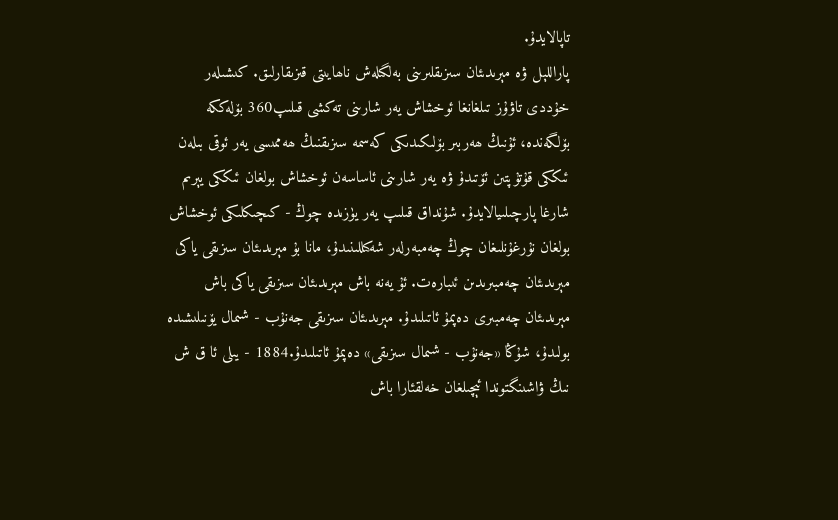تاپالايدۇ.
پاراللېل ۋە مېرىدىئان سىزىقلىرىنى بەلگىلەش ناھايىتى قىزىقارلىق. كىشىلەر خۇددى تاۋۇز تىلغانغا ئوخشاش يەر شارىنى تەكشى قىلىپ360 بۆلەككە بۆلگەندە، ئۇنىڭ ھەربىر بۆلىكىدىكى كەسمە سىزىقنىڭ ھەممىسى يەر ئوقى بىلەن ئىككى قۇتۇپتىن ئۆتىدۇ ۋە يەر شارىنى ئاساسەن ئوخشاش بولغان ئىككى يېرىم شارغا پارچىلىيالايدۇ. شۇنداق قىلىپ يەر يۈزىدە چوڭ - كىچىكلىكى ئوخشاش بولغان نۇرغۇنلىغان چوڭ چەمبەرلەر شەكىللىنىدۇ، مانا بۇ مېرىدىئان سىزىقى ياكى مېرىدىئان چەمبىرىدىن ئىبارەت. ئۇ يەنە باش مېرىدىئان سىزىقى ياكى باش مېرىدىئان چەمبىرى دەپمۇ ئاتىلىدۇ. مېرىدىئان سىزىقى جەنۇب - شىمال يۆنىلىشىدە بولىدۇ، شۇڭا «جەنۇب - شىمال سىزىقى» دەپمۇ ئاتىلىدۇ.1884 - يىلى ئا ق ش نىڭ ۋاشىنگتوندا ئېچىلغان خەلقئارا باش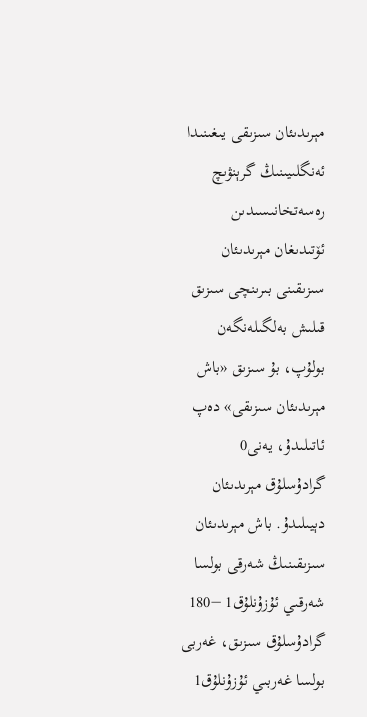مېرىدىئان سىزىقى يىغىنىدا ئەنگلىيىنىڭ گرېنۋىچ رەسەتخانىسىدىن ئۆتىدىغان مېرىدىئان سىزىقىنى بىرىنچى سىزىق قىلىش بەلگىلەنگەن بولۇپ، بۇ سىزىق «باش مېرىدىئان سىزىقى» دەپ ئاتىلىدۇ، يەنى0 گرادۇسلۇق مېرىدىئان دېيىلىدۇ. باش مېرىدىئان سىزىقىنىڭ شەرقى بولسا شەرقىي ئۇزۇنلۇق1 −180 گرادۇسلۇق سىزىق، غەربى بولسا غەربىي ئۇزۇنلۇق1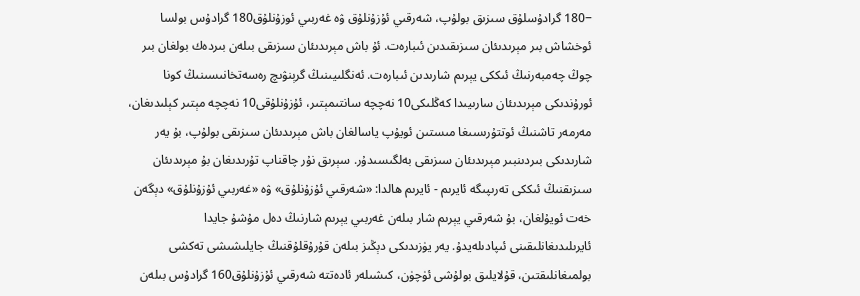−180 گرادۇسلۇق سىزىق بولۇپ، شەرقىي ئۇزۇنلۇق ۋە غەربىي ئوزۇنلۇق180 گرادۇس بولسا ئوخشاش بىر مېرىدىئان سىزىقىدىن ئىبارەت. ئۇ باش مېرىدىئان سىزىقى بىلەن بىردەك بولغان بىر چوڭ چەمبەرنىڭ ئىككى يېرىم شارىدىن ئىبارەت. ئەنگلىيىنىڭ گرېنۋىچ رەسەتخانىسىنىڭ كونا ئورۇندىكى مېرىدىئان سارىيىدا كەڭلىكى10 نەچچە سانتىمېتىر، ئۇزۇنلۇقى10 نەچچە مېتىر كېلىدىغان، مەرمەر تاشنىڭ ئوتتۇرىسىغا مىستىن ئويۇپ ياسالغان باش مېرىدىئان سىزىقى بولۇپ، بۇ يەر شارىدىكى بىردىنبىر مېرىدىئان سىزىقى بەلگىسىدۇر. سېرىق نۇر چاقناپ تۇرىدىغان بۇ مېرىدىئان سىزىقنىڭ ئىككى تەرىپىگە ئايرىم - ئايرىم ھالدا: «شەرقىي ئۇزۇنلۇق» ۋە «غەربىي ئۇزۇنلۇق» دېگەن خەت ئويۇلغان، بۇ شەرقىي يېرىم شار بىلەن غەربىي يېرىم شارنىڭ دەل مۇشۇ جايدا ئايرىلىدىغانلىقىنى ئىپادىلەيدۇ. يەر يۈزىدىكى دېڭىز بىلەن قۇرۇقلۇقنىڭ جايلىشىشى تەكشى بولمىغانلىقتىن، قۇلايلىق بولۇشى ئۈچۈن، كىشىلەر ئادەتتە شەرقىي ئۇزۇنلۇق160 گرادۇس بىلەن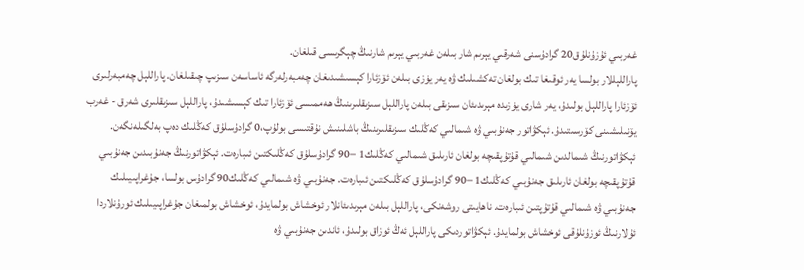غەربىي ئۇزۇنلۇق20 گرادۇسنى شەرقىي يېرىم شار بىلەن غەربىي يېرىم شارنىڭ چېگرىسى قىلغان.
پاراللېللار بولسا يەر ئوقىغا تىك بولغان تەكشىلىك ۋە يەر يۈزى بىلەن ئۆزئارا كېسىشىدىغان چەمبەرلەرگە ئاساسەن سىزىپ چىقىلغان. پاراللېل چەمبەرلىرى ئۆزئارا پاراللېل بولىدۇ، يەر شارى يۈزىدە مېرىدىئان سىزىقى بىلەن پاراللېل سىزىقلىرىنىڭ ھەممىسى ئۆزئارا تىك كېسىشىدۇ، پاراللېل سىزىقلىرى شەرق - غەرب يۆنىلىشىنى كۆرسىتىدۇ. ئېكۋاتور جەنۇبىي ۋە شىمالىي كەڭلىك سىزىقلىرىنىڭ باشلىنىش نۇقتىسى بولۇپ،0 گرادۇسلۇق كەڭلىك دەپ بەلگىلەنگەن. ئېكۋاتورنىڭ شىمالدىن شىمالىي قۇتۇپقىچە بولغان ئارىلىق شىمالىي كەڭلىك1 −90 گرادۇسلۇق كەڭلىكتىن ئىبارەت. ئېكۋاتورنىڭ جەنۇبىدىن جەنۇبىي قۇتۇپقىچە بولغان ئارىلىق جەنۇبىي كەڭلىك1 −90 گرادۇسلۇق كەڭلىكتىن ئىبارەت. جەنۇبىي ۋە شىمالىي كەڭلىك90 گرادۇس بولسا، جۇغراپىيىلىك جەنۇبىي ۋە شىمالىي قۇتۇپتىن ئىبارەت. ناھايىتى روشەنكى، پاراللېل بىلەن مېرىدىئانلار ئوخشاش بولمايدۇ، ئوخشاش بولمىغان جۇغراپىيىلىك ئورۇنلاردا ئۇلارنىڭ ئوزۇنلۇقى ئوخشاش بولمايدۇ. ئېكۋاتوردىكى پاراللېل ئەڭ ئوزاق بولىدۇ، ئاندىن جەنۇبىي ۋە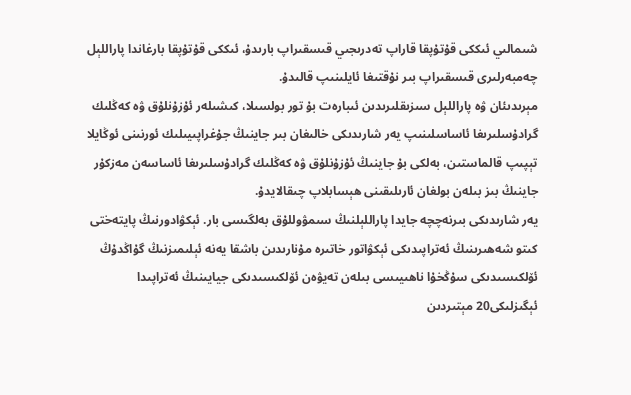شىمالىي ئىككى قۇتۇپقا قاراپ تەدرىجىي قىسقىراپ بارىدۇ، ئىككى قۇتۇپقا بارغاندا پاراللېل چەمبەرلىرى قىسقىراپ بىر نۇقتىغا ئايلىنىپ قالىدۇ.
مېرىدىئان ۋە پاراللېل سىزىقلىرىدىن ئىبارەت بۇ تور بولسىلا، كىشىلەر ئۇزۇنلۇق ۋە كەڭلىك گرادۇسلىرىغا ئاساسلىنىپ يەر شارىدىكى خالىغان بىر جاينىڭ جۇغراپىيىلىك ئورنىنى ئوڭايلا تېپىپ قالماستىن، بەلكى بۇ جاينىڭ ئۇزۇنلۇق ۋە كەڭلىك گرادۇسلىرىغا ئاساسەن مەزكۇر جاينىڭ بىز بىلەن بولغان ئارىلىقىنى ھېسابلاپ چىقالايدۇ.
يەر شارىدىكى بىرنەچچە جايدا پاراللېلنىڭ سىمۋوللۇق بەلگىسى بار. ئېكۋادورنىڭ پايتەختى كىتو شەھىرىنىڭ ئەتراپىدىكى ئېكۋاتور خاتىرە مۇنارىدىن باشقا يەنە ئېلىمىزنىڭ گۇاڭدۇڭ ئۆلكىسىدىكى سۇڭخۇا ناھىيىسى بىلەن تەيۋەن ئۆلكىسىدىكى جيايىنىڭ ئەتراپىدا ئېگىزلىكى20 مېتىردىن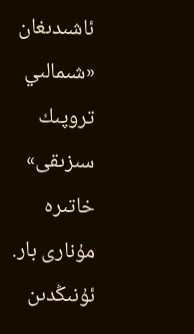ئاشىدىغان «شىمالىي تروپىك سىزىقى» خاتىرە مۇنارى بار. ئۇنىڭدىن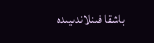باشقا فىنلاندىيىدە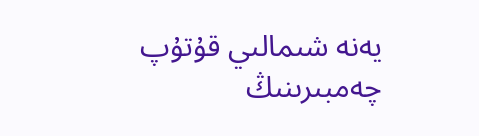يەنە شىمالىي قۇتۇپ چەمبىرىنىڭ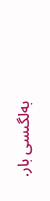بەلگىسى بار.